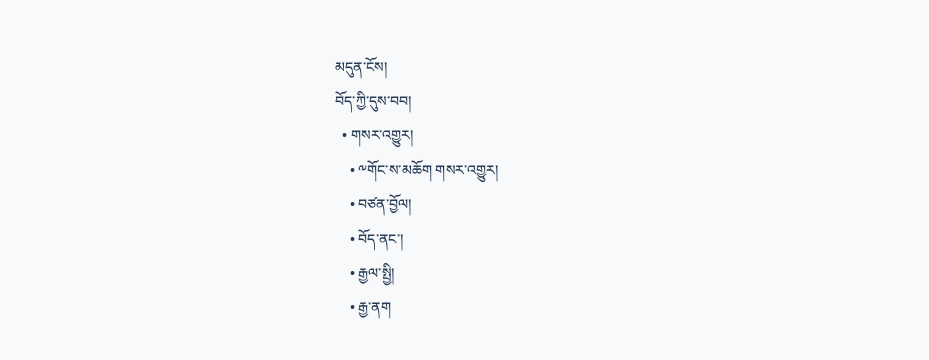མདུན་ངོས།
བོད་ཀྱི་དུས་བབ།
  • གསར་འགྱུར།
    • ༸གོང་ས་མཆོག གསར་འགྱུར།
    • བཙན་བྱོལ།
    • བོད་ནང་།
    • རྒྱལ་སྤྱི།
    • རྒྱ་ནག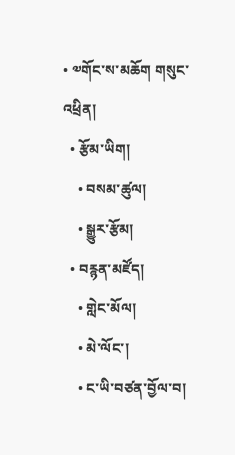• ༧གོང་ས་མཆོག གསུང་འཕྲིན།
  • རྩོམ་ཡིག།
    • བསམ་ཚུལ།
    • སྒྱུར་རྩོམ།
  • བརྙན་མཛོད།
    • གླེང་མོལ།
    • མེ་ལོང་།
    • ང་ཡི་བཙན་བྱོལ་བ།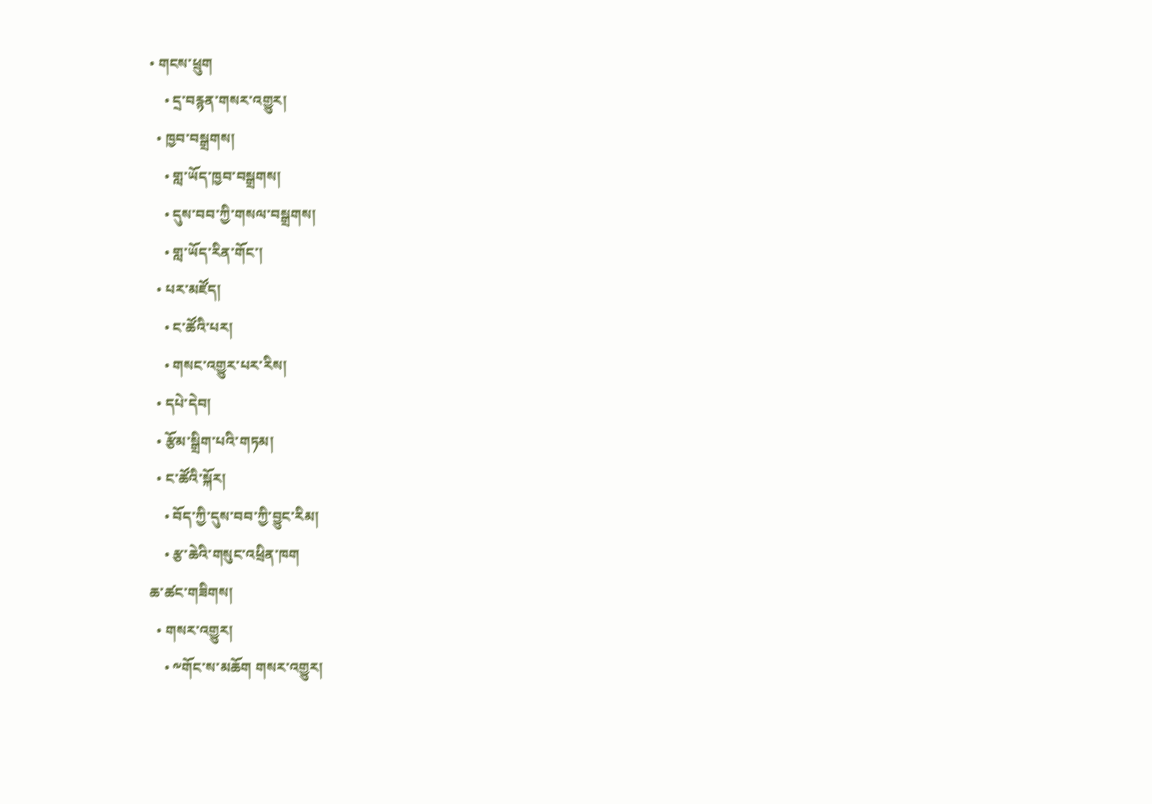• གངས་ཕྲུག
    • དྲ་བརྙན་གསར་འགྱུར།
  • ཁྱབ་བསྒྲགས།
    • གླ་ཡོད་ཁྱབ་བསྒྲགས།
    • དུས་བབ་ཀྱི་གསལ་བསྒྲགས།
    • གླ་ཡོད་རིན་གོང་།
  • པར་མཛོད།
    • ང་ཚོའི་པར།
    • གསང་འགྱུར་པར་རིས།
  • དཔེ་དེབ།
  • རྩོམ་སྒྲིག་པའི་གཏམ།
  • ང་ཚོའི་སྐོར།
    • བོད་ཀྱི་དུས་བབ་ཀྱི་བྱུང་རིམ།
    • རྩ་ཆེའི་གསུང་འཕྲིན་ཁག
ཆ་ཚང་གཟིགས།
  • གསར་འགྱུར།
    • ༸གོང་ས་མཆོག གསར་འགྱུར།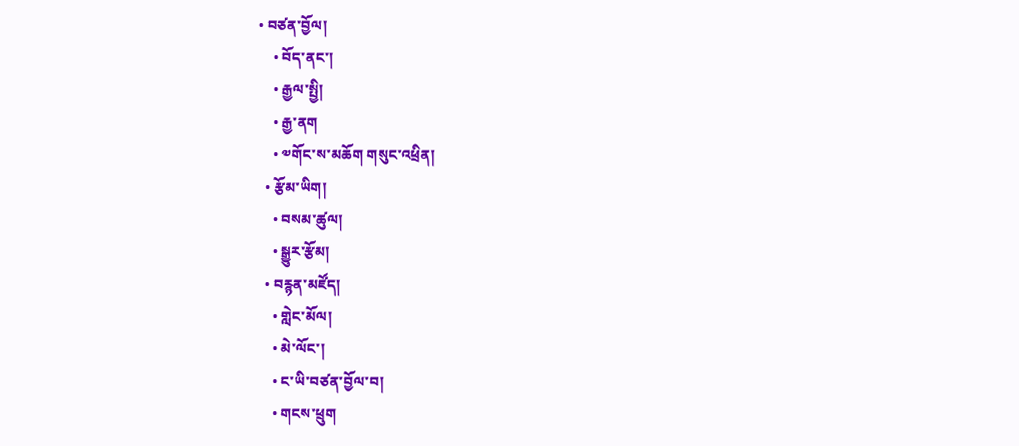• བཙན་བྱོལ།
    • བོད་ནང་།
    • རྒྱལ་སྤྱི།
    • རྒྱ་ནག
    • ༧གོང་ས་མཆོག གསུང་འཕྲིན།
  • རྩོམ་ཡིག།
    • བསམ་ཚུལ།
    • སྒྱུར་རྩོམ།
  • བརྙན་མཛོད།
    • གླེང་མོལ།
    • མེ་ལོང་།
    • ང་ཡི་བཙན་བྱོལ་བ།
    • གངས་ཕྲུག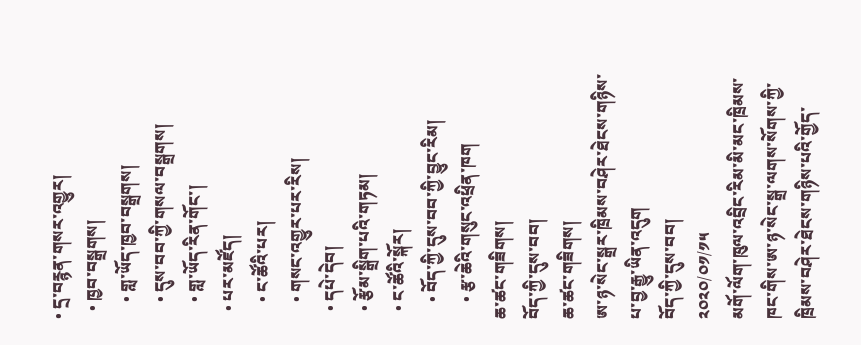• དྲ་བརྙན་གསར་འགྱུར།
  • ཁྱབ་བསྒྲགས།
    • གླ་ཡོད་ཁྱབ་བསྒྲགས།
    • དུས་བབ་ཀྱི་གསལ་བསྒྲགས།
    • གླ་ཡོད་རིན་གོང་།
  • པར་མཛོད།
    • ང་ཚོའི་པར།
    • གསང་འགྱུར་པར་རིས།
  • དཔེ་དེབ།
  • རྩོམ་སྒྲིག་པའི་གཏམ།
  • ང་ཚོའི་སྐོར།
    • བོད་ཀྱི་དུས་བབ་ཀྱི་བྱུང་རིམ།
    • རྩ་ཆེའི་གསུང་འཕྲིན་ཁག
ཆ་ཚང་གཟིགས།
བོད་ཀྱི་དུས་བབ།
ཆ་ཚང་གཟིགས།
ཨ་ཉ་སེང་སྒྲར་ཁྲིམས་བཤེར་ཐེངས་གཉིས་པ་བྱ་རྒྱུ་ཡིན་འདུག
བོད་ཀྱི་དུས་བབ།
༢༠༢༠/༠༡/༡༥
མགོ་ལོག་ཁུལ་འབྲིང་རིམ་མི་མང་ཁྲིམས་ཁང་གིས་ཨ་ཉ་སེང་སྒྲ་ལགས་སོགས་ཀྱི་ཁྲིམས་བཤེར་ཐེངས་གཉིས་པའི་གྱོད་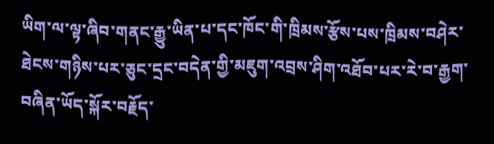ཡིག་ལ་ལྟ་ཞིབ་གནང་རྒྱུ་ཡིན་པ་དང་ཁོང་གི་ཁྲིམས་རྩོས་པས་ཁྲིམས་བཤེར་ཐེངས་གཉིས་པར་ཅུང་དྲང་བདེན་གྱི་མཇུག་འབྲས་ཤིག་འཐོབ་པར་རེ་བ་རྒྱག་བཞིན་ཡོད་སྐོར་བརྗོད་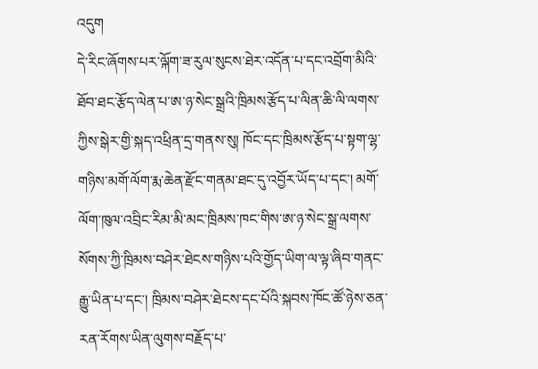འདུག
དེ་རིང་ཞོགས་པར་ལྐོག་ཟ་རུལ་སུངས་ཐེར་འདོན་པ་དང་འབྲོག་མིའི་ཐོབ་ཐང་རྩོད་ལེན་པ་ཨ་ཉ་སེང་སྒྲའི་ཁྲིམས་རྩོད་པ་ལིན་ཆི་ལི་ལགས་ཀྱིས་སྒེར་གྱི་སྐད་འཕྲིན་དྲ་གནས་སུ། ཁོང་དང་ཁྲིམས་རྩོད་པ་སྟག་ལྷ་གཉིས་མགོ་ལོག་རྨ་ཆེན་རྫོང་གནམ་ཐང་དུ་འབྱོར་ཡོད་པ་དང་། མགོ་ལོག་ཁུལ་འབྲིང་རིམ་མི་མང་ཁྲིམས་ཁང་གིས་ཨ་ཉ་སེང་སྒྲ་ལགས་སོགས་ཀྱི་ཁྲིམས་བཤེར་ཐེངས་གཉིས་པའི་གྱོད་ཡིག་ལ་ལྟ་ཞིབ་གནང་རྒྱུ་ཡིན་པ་དང་། ཁྲིམས་བཤེར་ཐེངས་དང་པོའི་སྐབས་ཁོང་ཚོ་ཉེས་ཅན་རན་རོགས་ཡིན་ལུགས་བརྗོད་པ་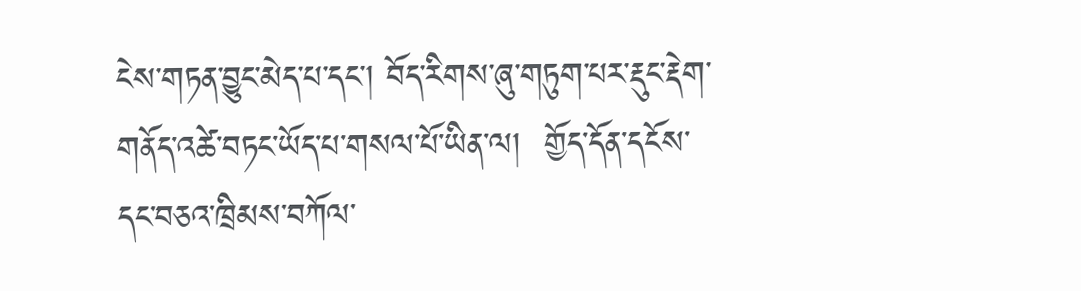ངེས་གཏན་བྱུང་མེད་པ་དང་། བོད་རིགས་ཞུ་གཏུག་པར་རྡུང་རྡེག་གནོད་འཚེ་བཏང་ཡོད་པ་གསལ་པོ་ཡིན་ལ།  གྱོད་དོན་དངོས་དང་བཅའ་ཁྲིམས་བཀོལ་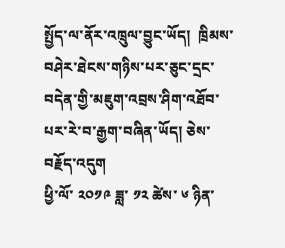སྤྱོད་ལ་ནོར་འཁྲུལ་བྱུང་ཡོད།  ཁྲིམས་བཤེར་ཐེངས་གཉིས་པར་ཅུང་དྲང་བདེན་གྱི་མཇུག་འབྲས་ཤིག་འཐོབ་པར་རེ་བ་རྒྱག་བཞིན་ཡོད། ཅེས་བརྗོད་འདུག
ཕྱི་ལོ་ ༢༠༡༩ ཟླ་ ༡༢ ཚེས་ ༦ ཉིན་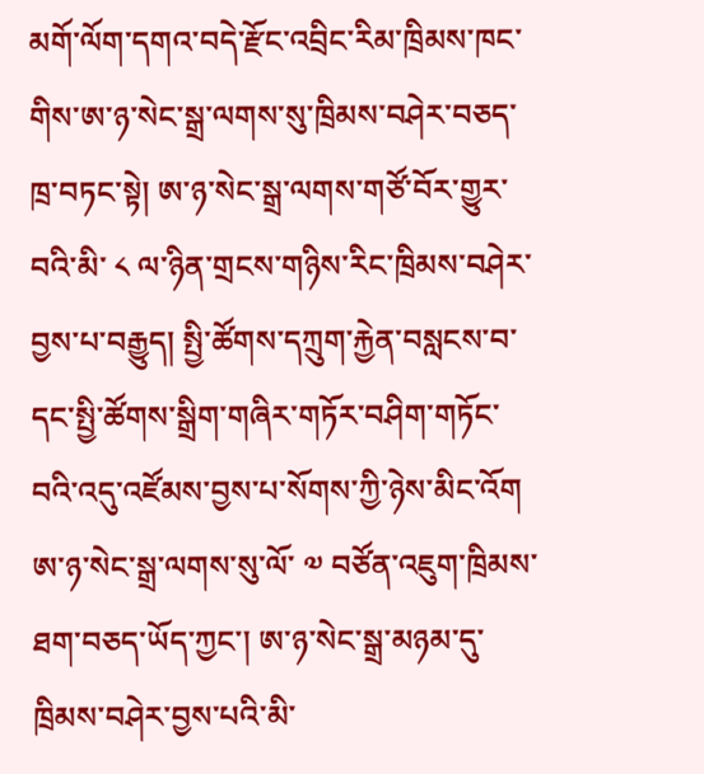མགོ་ལོག་དགའ་བདེ་རྫོང་འབྲིང་རིམ་ཁྲིམས་ཁང་གིས་ཨ་ཉ་སེང་སྒྲ་ལགས་སུ་ཁྲིམས་བཤེར་བཅད་ཁྲ་བཏང་སྟེ། ཨ་ཉ་སེང་སྒྲ་ལགས་གཙོ་བོར་གྱུར་བའི་མི་ ༨ ལ་ཉིན་གྲངས་གཉིས་རིང་ཁྲིམས་བཤེར་བྱས་པ་བརྒྱུད། སྤྱི་ཚོགས་དཀྲུག་རྐྱེན་བསླངས་བ་དང་སྤྱི་ཚོགས་སྒྲིག་གཞིར་གཏོར་བཤིག་གཏོང་བའི་འདུ་འཛོམས་བྱས་པ་སོགས་ཀྱི་ཉེས་མིང་འོག ཨ་ཉ་སེང་སྒྲ་ལགས་སུ་ལོ་ ༧ བཙོན་འཇུག་ཁྲིམས་ཐག་བཅད་ཡོད་ཀྱང་། ཨ་ཉ་སེང་སྒྲ་མཉམ་དུ་ཁྲིམས་བཤེར་བྱས་པའི་མི་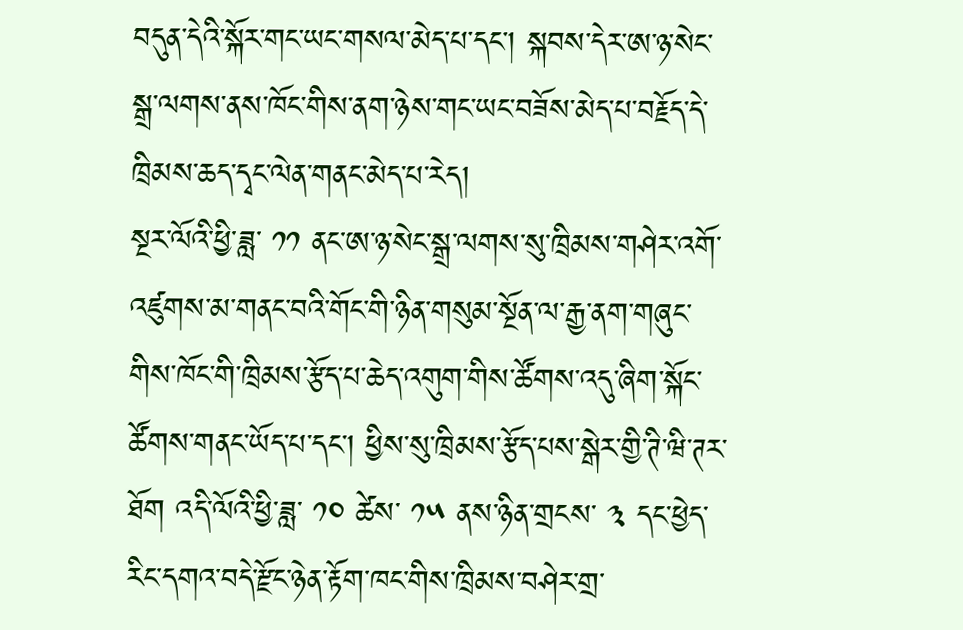བདུན་དེའི་སྐོར་གང་ཡང་གསལ་མེད་པ་དང་། སྐབས་དེར་ཨ་ཉ་སེང་སྒྲ་ལགས་ནས་ཁོང་གིས་ནག་ཉེས་གང་ཡང་བཟོས་མེད་པ་བརྗོད་དེ་ཁྲིམས་ཆད་དྭང་ལེན་གནང་མེད་པ་རེད།
སྔར་ལོའི་ཕྱི་ཟླ་ ༡༡ ནང་ཨ་ཉ་སེང་སྒྲ་ལགས་སུ་ཁྲིམས་གཤེར་འགོ་འཛུགས་མ་གནང་བའི་གོང་གི་ཉིན་གསུམ་སྔོན་ལ་རྒྱ་ནག་གཞུང་གིས་ཁོང་གི་ཁྲིམས་རྩོད་པ་ཆེད་འགུག་གིས་ཚོགས་འདུ་ཞིག་སྐོང་ཚོགས་གནང་ཡོད་པ་དང་། ཕྱིས་སུ་ཁྲིམས་རྩོད་པས་སྒེར་གྱི་ཊི་ཝི་ཊར་ཐོག འདི་ལོའི་ཕྱི་ཟླ་ ༡༠ ཚེས་ ༡༥ ནས་ཉིན་གྲངས་ ༣ དང་ཕྱེད་རིང་དགའ་བདེ་རྫོང་ཉེན་རྟོག་ཁང་གིས་ཁྲིམས་བཤེར་གྲ་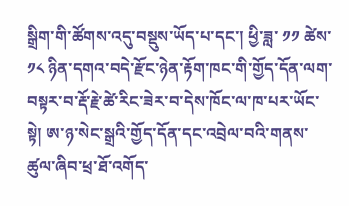སྒྲིག་གི་ཚོགས་འདུ་བསྡུས་ཡོད་པ་དང་། ཕྱི་ཟླ་ ༡༡ ཚེས་ ༡༨ ཉིན་དགའ་བདེ་རྫོང་ཉེན་རྟོག་ཁང་གི་གྱོད་དོན་ལག་བསྟར་བ་རྡོ་རྗེ་ཚེ་རིང་ཟེར་བ་དེས་ཁོང་ལ་ཁ་པར་ཡོང་སྟེ། ཨ་ཉ་སེང་སྒྲའི་གྱོད་དོན་དང་འབྲེལ་བའི་གནས་ཚུལ་ཞིབ་ཕྲ་ཐོ་འགོད་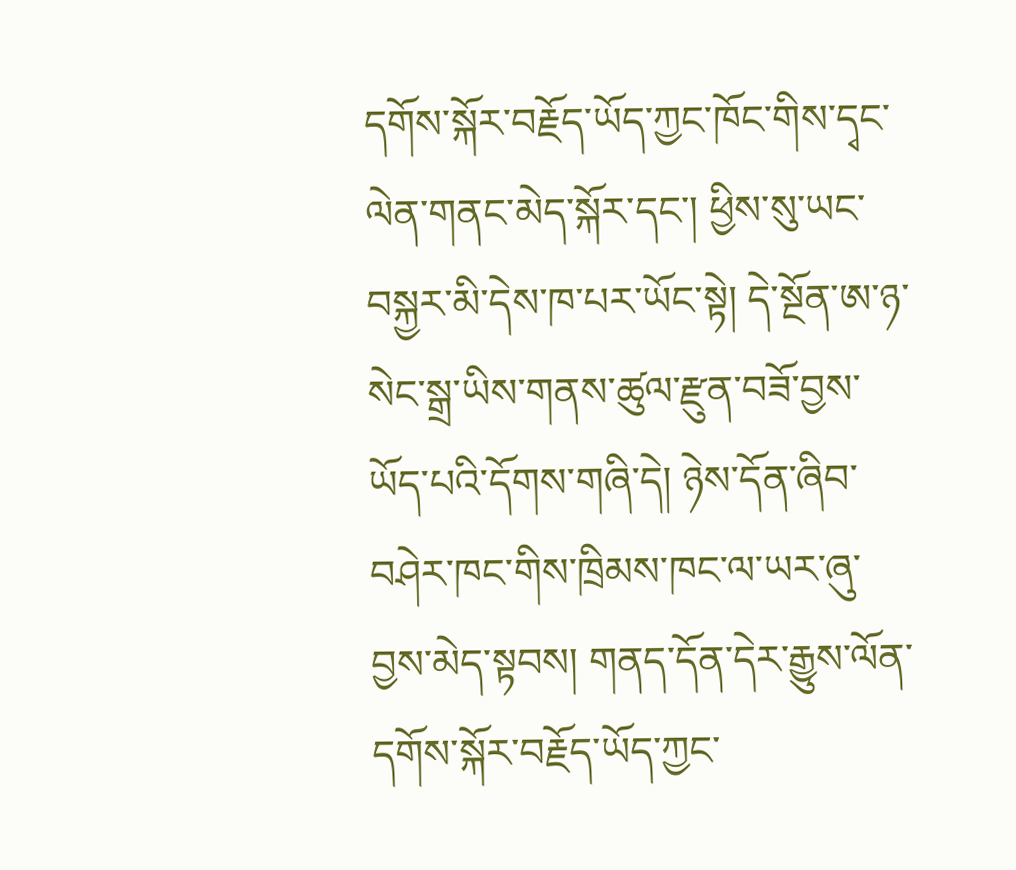དགོས་སྐོར་བརྗོད་ཡོད་ཀྱང་ཁོང་གིས་དྭང་ལེན་གནང་མེད་སྐོར་དང་། ཕྱིས་སུ་ཡང་བསྐྱར་མི་དེས་ཁ་པར་ཡོང་སྟེ། དེ་སྔོན་ཨ་ཉ་སེང་སྒྲ་ཡིས་གནས་ཚུལ་རྫུན་བཟོ་བྱས་ཡོད་པའི་དོགས་གཞི་དེ། ཉེས་དོན་ཞིབ་བཤེར་ཁང་གིས་ཁྲིམས་ཁང་ལ་ཡར་ཞུ་བྱས་མེད་སྟབས། གནད་དོན་དེར་རྒྱུས་ལོན་དགོས་སྐོར་བརྗོད་ཡོད་ཀྱང་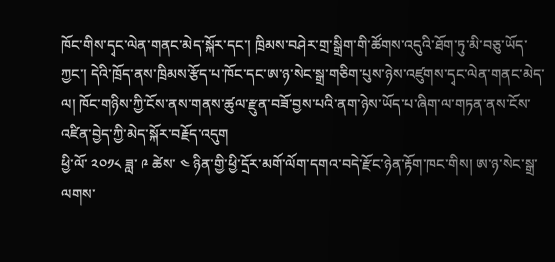ཁོང་གིས་དྭང་ལེན་གནང་མེད་སྐོར་དང་། ཁྲིམས་བཤེར་གྲ་སྒྲིག་གི་ཚོགས་འདུའི་ཐོག་ཏུ་མི་བཅུ་ཡོད་ཀྱང་། དེའི་ཁྲོད་ནས་ཁྲིམས་རྩོད་པ་ཁོང་དང་ཨ་ཉ་སེང་སྒྲ་གཅིག་པུས་ཉེས་འཛུགས་དྭང་ལེན་གནང་མེད་ལ། ཁོང་གཉིས་ཀྱི་ངོས་ནས་གནས་ཚུལ་རྫུན་བཟོ་བྱས་པའི་ནག་ཉེས་ཡོད་པ་ཞིག་ལ་གཏན་ནས་ངོས་འཛིན་བྱེད་ཀྱི་མེད་སྐོར་བརྗོད་འདུག
ཕྱི་ལོ་ ༢༠༡༨ ཟླ་ ༩ ཚེས་ ༤ ཉིན་གྱི་ཕྱི་དྲོར་མགོ་ལོག་དགའ་བདེ་རྫོང་ཉེན་རྟོག་ཁང་གིས། ཨ་ཉ་སེང་སྒྲ་ལགས་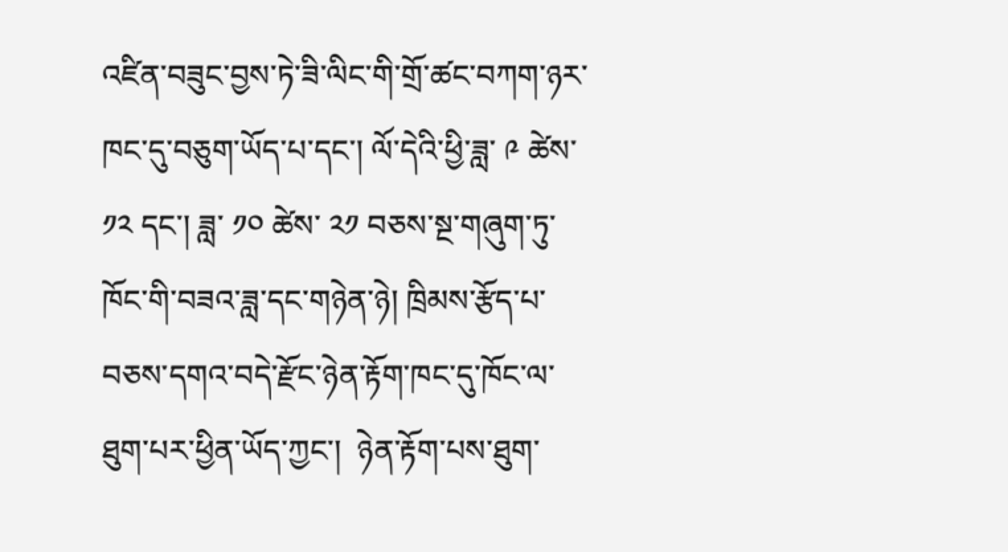འཛིན་བཟུང་བྱས་ཏེ་ཟི་ལིང་གི་གྲོ་ཚང་བཀག་ཉར་ཁང་དུ་བཅུག་ཡོད་པ་དང་། ལོ་དེའི་ཕྱི་ཟླ་ ༩ ཚེས་ ༡༢ དང་། ཟླ་ ༡༠ ཚེས་ ༢༡ བཅས་སྔ་གཞུག་ཏུ་ཁོང་གི་བཟའ་ཟླ་དང་གཉེན་ཉེ། ཁྲིམས་རྩོད་པ་བཅས་དགའ་བདེ་རྫོང་ཉེན་རྟོག་ཁང་དུ་ཁོང་ལ་ཐུག་པར་ཕྱིན་ཡོད་ཀྱང་།  ཉེན་རྟོག་པས་ཐུག་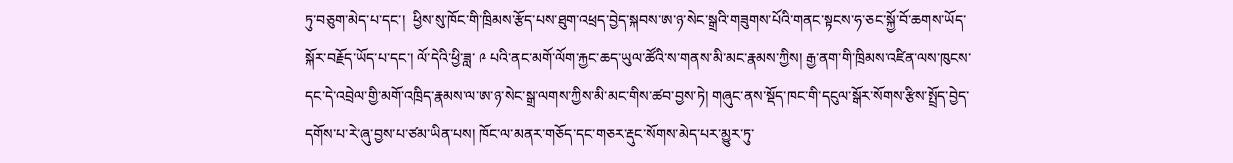ཏུ་བཅུག་མེད་པ་དང་།  ཕྱིས་སུ་ཁོང་གི་ཁྲིམས་རྩོད་པས་ཐུག་འཕྲད་བྱེད་སྐབས་ཨ་ཉ་སེང་སྒྲའི་གཟུགས་པོའི་གནང་སྟངས་ཧ་ཅང་སྐྱོ་བོ་ཆགས་ཡོད་སྐོར་བརྗོད་ཡོད་པ་དང་། ལོ་དེའི་ཕྱི་ཟླ་ ༩ པའི་ནང་མགོ་ལོག་རྐྱང་ཆད་ཡུལ་ཚོའི་ས་གནས་མི་མང་རྣམས་ཀྱིས། རྒྱ་ནག་གི་ཁྲིམས་འཛིན་ལས་ཁུངས་དང་དེ་འབྲེལ་གྱི་མགོ་འཁྲིད་རྣམས་ལ་ཨ་ཉ་སེང་སྒྲ་ལགས་ཀྱིས་མི་མང་གིས་ཚབ་བྱས་ཏེ། གཞུང་ནས་སྡོད་ཁང་གི་དངུལ་སྒོར་སོགས་རྩིས་སྤྲོད་བྱེད་དགོས་པ་རེ་ཞུ་བྱས་པ་ཙམ་ཡིན་པས། ཁོང་ལ་མནར་གཅོད་དང་གཅར་རྡུང་སོགས་མེད་པར་མྱུར་ཏུ་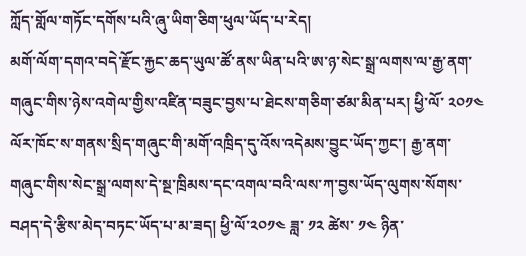ཀློད་གློལ་གཏོང་དགོས་པའི་ཞུ་ཡིག་ཅིག་ཕུལ་ཡོད་པ་རེད།
མགོ་ལོག་དགའ་བདེ་རྫོང་རྐྱང་ཆད་ཡུལ་ཚོ་ནས་ཡིན་པའི་ཨ་ཉ་སེང་སྒྲ་ལགས་ལ་རྒྱ་ནག་གཞུང་གིས་ཉེས་འགེལ་གྱིས་འཛིན་བཟུང་བྱས་པ་ཐེངས་གཅིག་ཙམ་མིན་པར། ཕྱི་ལོ་ ༢༠༡༤ ལོར་ཁོང་ས་གནས་སྲིད་གཞུང་གི་མགོ་འཁྲིད་དུ་འོས་འདེམས་བྱུང་ཡོད་ཀྱང་། རྒྱ་ནག་གཞུང་གིས་སེང་སྒྲ་ལགས་དེ་སྔ་ཁྲིམས་དང་འགལ་བའི་ལས་ཀ་བྱས་ཡོད་ལུགས་སོགས་བཤད་དེ་རྩིས་མེད་བཏང་ཡོད་པ་མ་ཟད། ཕྱི་ལོ་༢༠༡༤ ཟླ་ ༡༢ ཚེས་ ༡༤ ཉིན་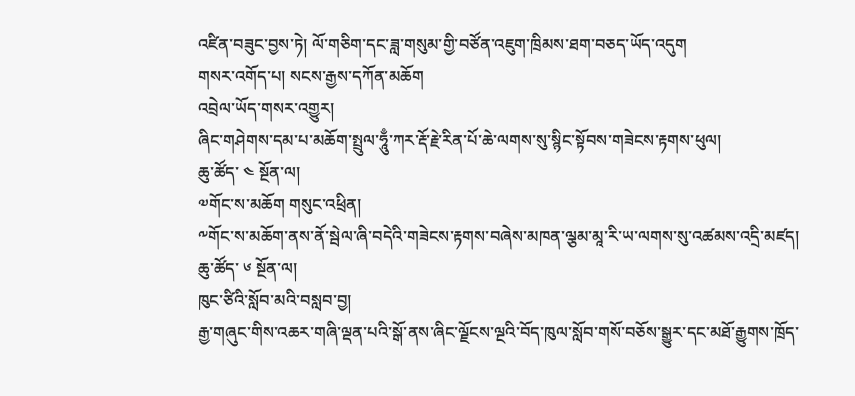འཛིན་བཟུང་བྱས་ཏེ། ལོ་གཅིག་དང་ཟླ་གསུམ་གྱི་བཙོན་འཇུག་ཁྲིམས་ཐག་བཅད་ཡོད་འདུག
གསར་འགོད་པ། སངས་རྒྱས་དཀོན་མཆོག
འབྲེལ་ཡོད་གསར་འགྱུར།
ཞིང་གཤེགས་དམ་པ་མཆོག་སྤྲུལ་ཧཱུྃ་ཀར་རྡོ་རྗེ་རིན་པོ་ཆེ་ལགས་སུ་སྙིང་སྟོབས་གཟེངས་རྟགས་ཕུལ།
ཆུ་ཚོད་ ༤ སྔོན་ལ།
༧གོང་ས་མཆོག གསུང་འཕྲིན།
༸གོང་ས་མཆོག་ནས་ནོ་སྦེལ་ཞི་བདེའི་གཟེངས་རྟགས་བཞེས་མཁན་ལྕམ་མཱ་རི་ཡ་ལགས་སུ་འཚམས་འདྲི་མཛད།
ཆུ་ཚོད་ ༦ སྔོན་ལ།
ཁུང་ཙིའི་སློབ་མའི་བསླབ་བྱ།
རྒྱ་གཞུང་གིས་འཆར་གཞི་ལྡན་པའི་སྒོ་ནས་ཞིང་ལྗོངས་ལྔའི་བོད་ཁུལ་སློབ་གསོ་བཅོས་སྒྱུར་དང་མཐོ་རྒྱུགས་ཁྲོད་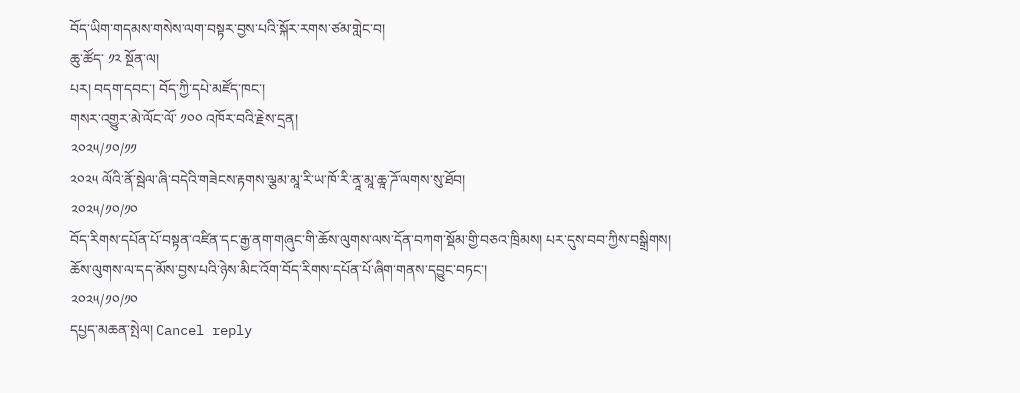བོད་ཡིག་གདམས་གསེས་ལག་བསྟར་བྱས་པའི་སྐོར་རགས་ཙམ་གླེང་བ།
ཆུ་ཚོད་ ༡༢ སྔོན་ལ།
པར། བདག་དབང་། བོད་ཀྱི་དཔེ་མཛོད་ཁང་།
གསར་འགྱུར་མེ་ལོང་ལོ་ ༡༠༠ འཁོར་བའི་རྗེས་དྲན།
༢༠༢༥/༡༠/༡༡
༢༠༢༥ ལོའི་ནོ་སྦེལ་ཞི་བདེའི་གཟེངས་རྟགས་ལྕམ་མཱ་རི་ཡ་ཁོ་རི་ནཱ་མཱ་ཆཱ་ཌོ་ལགས་སུ་ཐོབ།
༢༠༢༥/༡༠/༡༠
བོད་རིགས་དཔོན་པོ་བསྟན་འཛིན་དང་རྒྱ་ནག་གཞུང་གི་ཆོས་ལུགས་ལས་དོན་བཀག་སྡོམ་གྱི་བཅའ་ཁྲིམས། པར་དུས་བབ་ཀྱིས་བསྒྲིགས།
ཆོས་ལུགས་ལ་དད་མོས་བྱས་པའི་ཉེས་མིང་འོག་བོད་རིགས་དཔོན་པོ་ཞིག་གནས་དབྱུང་བཏང་།
༢༠༢༥/༡༠/༡༠
དཔྱད་མཆན་སྤེལ། Cancel reply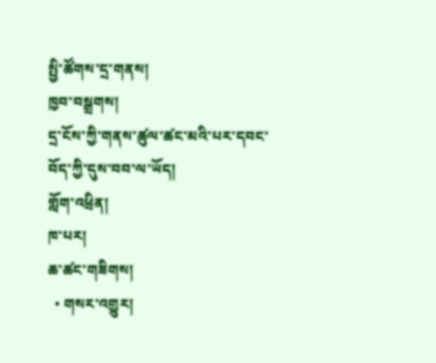སྤྱི་ཚོགས་དྲ་གནས།
ཁྱབ་བསྒྲགས།
དྲ་ངོས་ཀྱི་གནས་ཚུལ་ཚང་མའི་པར་དབང་བོད་ཀྱི་དུས་བབ་ལ་ཡོད།
གློག་འཕྲིན།
ཁ་པར།
ཆ་ཚང་གཟིགས།
  • གསར་འགྱུར།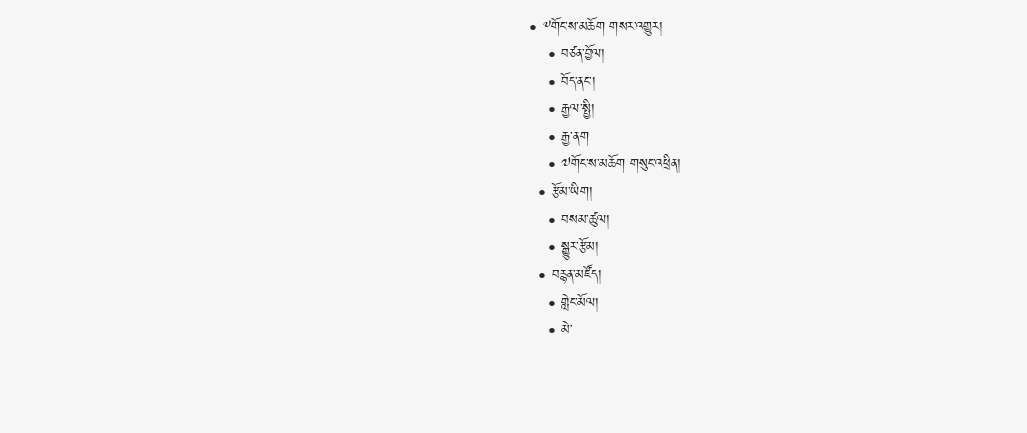• ༸གོང་ས་མཆོག གསར་འགྱུར།
    • བཙན་བྱོལ།
    • བོད་ནང་།
    • རྒྱལ་སྤྱི།
    • རྒྱ་ནག
    • ༧གོང་ས་མཆོག གསུང་འཕྲིན།
  • རྩོམ་ཡིག།
    • བསམ་ཚུལ།
    • སྒྱུར་རྩོམ།
  • བརྙན་མཛོད།
    • གླེང་མོལ།
    • མེ་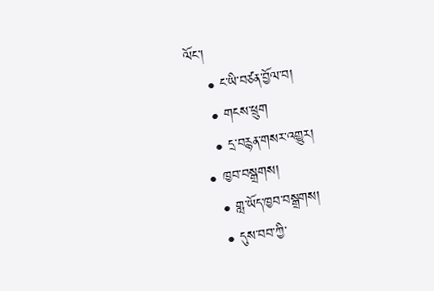ལོང་།
    • ང་ཡི་བཙན་བྱོལ་བ།
    • གངས་ཕྲུག
    • དྲ་བརྙན་གསར་འགྱུར།
  • ཁྱབ་བསྒྲགས།
    • གླ་ཡོད་ཁྱབ་བསྒྲགས།
    • དུས་བབ་ཀྱི་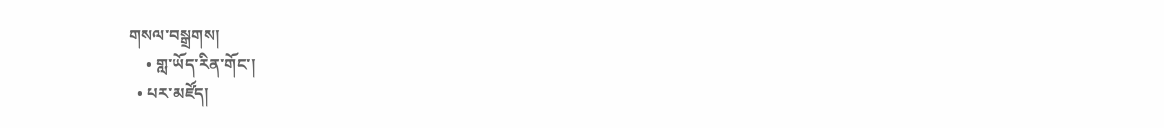གསལ་བསྒྲགས།
    • གླ་ཡོད་རིན་གོང་།
  • པར་མཛོད།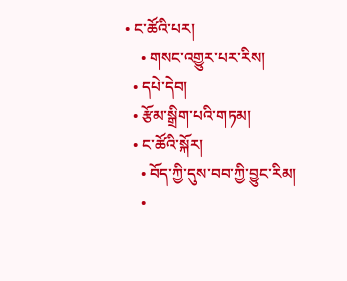• ང་ཚོའི་པར།
    • གསང་འགྱུར་པར་རིས།
  • དཔེ་དེབ།
  • རྩོམ་སྒྲིག་པའི་གཏམ།
  • ང་ཚོའི་སྐོར།
    • བོད་ཀྱི་དུས་བབ་ཀྱི་བྱུང་རིམ།
    •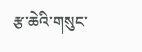རྩ་ཆེའི་གསུང་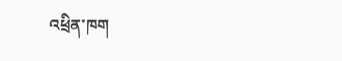འཕྲིན་ཁག